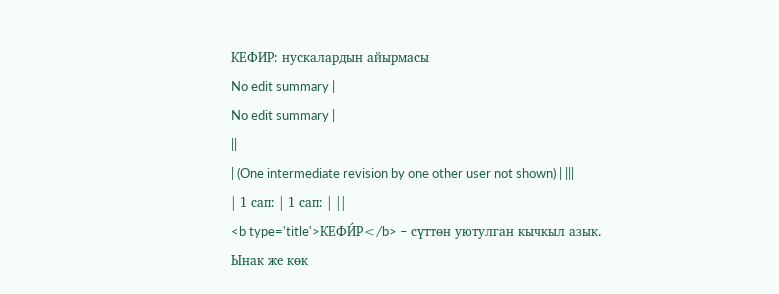КЕФИР: нускалардын айырмасы
No edit summary |
No edit summary |
||
| (One intermediate revision by one other user not shown) | |||
| 1 сап: | 1 сап: | ||
<b type='title'>КЕФИ́Р</b> – сүттөн уютулган кычкыл азык. Ынак же көк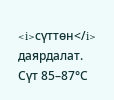<i>сүттөн</i> даярдалат. Сүт 85–87°С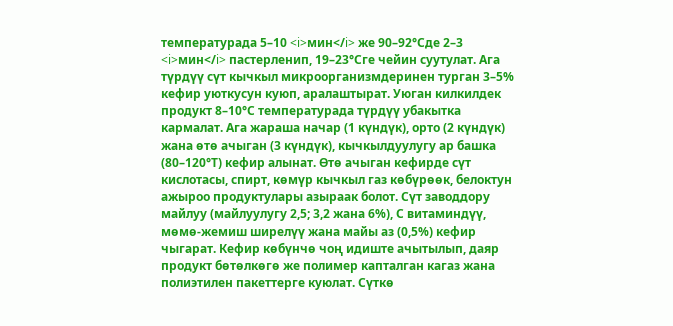температурада 5–10 <i>мин</i> же 90–92°Сде 2–3 <i>мин</i> пастерленип, 19–23°Сге чейин суутулат. Ага түрдүү сүт кычкыл микроорганизмдеринен турган 3–5% кефир уюткусун куюп, аралаштырат. Уюган килкилдек продукт 8–10°С температурада түрдүү убакытка кармалат. Ага жараша начар (1 күндүк), орто (2 күндүк) жана өтө ачыган (3 күндүк), кычкылдуулугу ар башка (80–120°Т) кефир алынат. Өтө ачыган кефирде сүт кислотасы, спирт, көмүр кычкыл газ көбүрөөк, белоктун ажыроо продуктулары азыраак болот. Сүт заводдору майлуу (майлуулугу 2,5; 3,2 жана 6%), С витаминдүү, мөмө-жемиш ширелүү жана майы аз (0,5%) кефир чыгарат. Кефир көбүнчө чоң идиште ачытылып, даяр продукт бөтөлкөгө же полимер капталган кагаз жана полиэтилен пакеттерге куюлат. Сүткө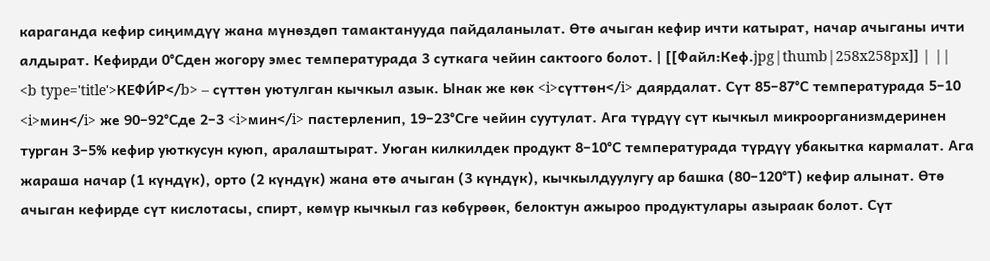караганда кефир сиңимдүү жана мүнөздөп тамактанууда пайдаланылат. Өтө ачыган кефир ичти катырат, начар ачыганы ичти алдырат. Кефирди 0°Сден жогору эмес температурада 3 суткага чейин сактоого болот. | [[Файл:Кеф.jpg|thumb|258x258px]] | ||
<b type='title'>КЕФИ́Р</b> – сүттөн уютулган кычкыл азык. Ынак же көк <i>сүттөн</i> даярдалат. Сүт 85–87°С температурада 5–10 <i>мин</i> же 90–92°Сде 2–3 <i>мин</i> пастерленип, 19–23°Сге чейин суутулат. Ага түрдүү сүт кычкыл микроорганизмдеринен турган 3–5% кефир уюткусун куюп, аралаштырат. Уюган килкилдек продукт 8–10°С температурада түрдүү убакытка кармалат. Ага жараша начар (1 күндүк), орто (2 күндүк) жана өтө ачыган (3 күндүк), кычкылдуулугу ар башка (80–120°Т) кефир алынат. Өтө ачыган кефирде сүт кислотасы, спирт, көмүр кычкыл газ көбүрөөк, белоктун ажыроо продуктулары азыраак болот. Сүт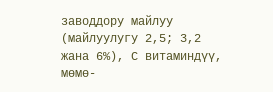заводдору майлуу (майлуулугу 2,5; 3,2 жана 6%), С витаминдүү, мөмө-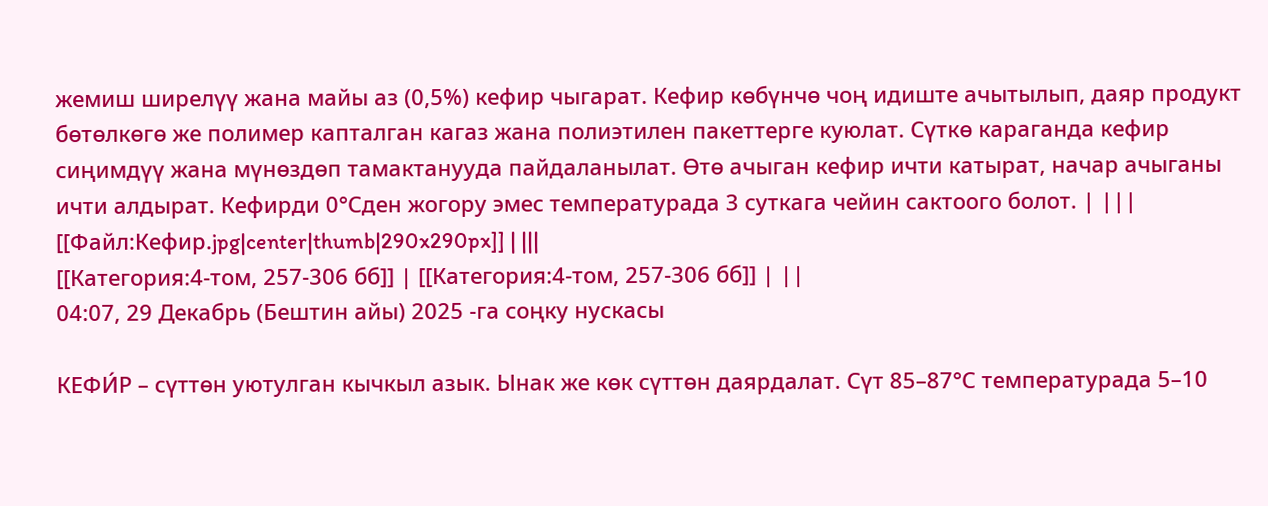жемиш ширелүү жана майы аз (0,5%) кефир чыгарат. Кефир көбүнчө чоң идиште ачытылып, даяр продукт бөтөлкөгө же полимер капталган кагаз жана полиэтилен пакеттерге куюлат. Сүткө караганда кефир сиңимдүү жана мүнөздөп тамактанууда пайдаланылат. Өтө ачыган кефир ичти катырат, начар ачыганы ичти алдырат. Кефирди 0°Сден жогору эмес температурада 3 суткага чейин сактоого болот. | |||
[[Файл:Кефир.jpg|center|thumb|290x290px]] | |||
[[Категория:4-том, 257-306 бб]] | [[Категория:4-том, 257-306 бб]] | ||
04:07, 29 Декабрь (Бештин айы) 2025 -га соңку нускасы

КЕФИ́Р – сүттөн уютулган кычкыл азык. Ынак же көк сүттөн даярдалат. Сүт 85–87°С температурада 5–10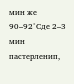мин же 90–92°Сде 2–3 мин пастерленип,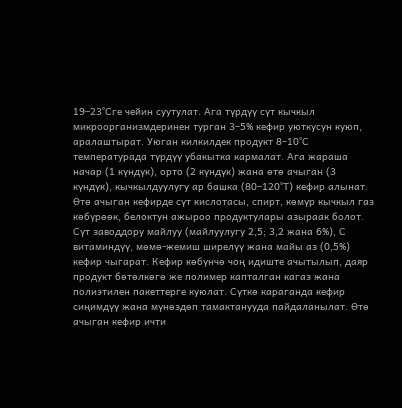19–23°Сге чейин суутулат. Ага түрдүү сүт кычкыл микроорганизмдеринен турган 3–5% кефир уюткусун куюп, аралаштырат. Уюган килкилдек продукт 8–10°С температурада түрдүү убакытка кармалат. Ага жараша начар (1 күндүк), орто (2 күндүк) жана өтө ачыган (3 күндүк), кычкылдуулугу ар башка (80–120°Т) кефир алынат. Өтө ачыган кефирде сүт кислотасы, спирт, көмүр кычкыл газ көбүрөөк, белоктун ажыроо продуктулары азыраак болот. Сүт заводдору майлуу (майлуулугу 2,5; 3,2 жана 6%), С витаминдүү, мөмө-жемиш ширелүү жана майы аз (0,5%) кефир чыгарат. Кефир көбүнчө чоң идиште ачытылып, даяр продукт бөтөлкөгө же полимер капталган кагаз жана полиэтилен пакеттерге куюлат. Сүткө караганда кефир сиңимдүү жана мүнөздөп тамактанууда пайдаланылат. Өтө ачыган кефир ичти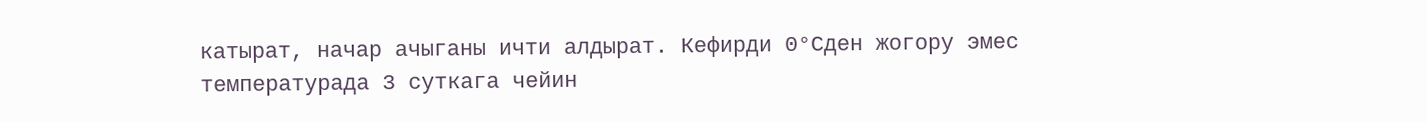катырат, начар ачыганы ичти алдырат. Кефирди 0°Сден жогору эмес температурада 3 суткага чейин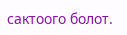сактоого болот.